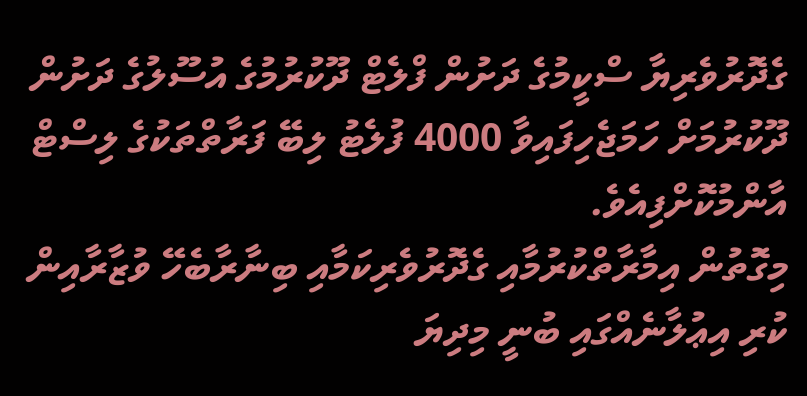ގެދޮރުވެރިޔާ ސްކީމުގެ ދަށުން ފްލެޓް ދޫކުރުމުގެ އުސޫލުގެ ދަށުން ދޫކުރުމަށް ހަމަޖެހިފައިވާ 4000 ފުލެޓު ލިބޭ ފަރާތްތަކުގެ ލިސްޓް އާންމުކޮށްފިއެވެ.
މިގޮތުން އިމާރާތްކުރުމާއި ގެދޮރުވެރިކަމާއި ބިނާރާބެހޭ ވުޒާރާއިން ކުރި އިޢުލާނެއްގައި ބުނީ މިދިޔަ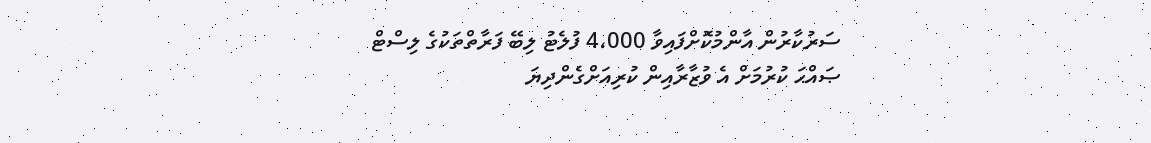ސަރުކާރުން އާންމުކޮށްފައިވާ 4،000 ފުލެޓު ލިބޭ ފަރާތްތަކުގެ ލިސްޓް ޞައްޙަ ކުރުމަށް އެ ވުޒާރާއިން ކުރިއަށްގެންދިޔަ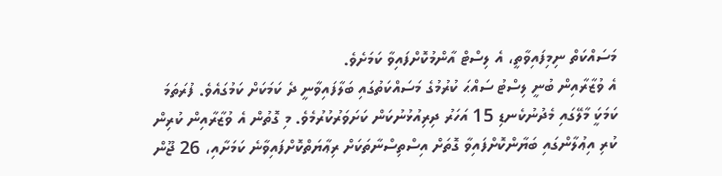މަސައްކަތް ނިމިފައިވާތީ، އެ ލިސްޓް އާންމުކޮށްފައިވާ ކަމަށެވެ.
އެ ވުޒާރާއިން ބުނީ ލިސްޓު ސައްޙަ ކުރުމުގެ މަސައްކަތުގައި ބަލާފައިވާނީ ދެ ކަމަކަށް ކަމުގައެވެ. ފުރަތަމަ ކަމަކަީ މާލޭގައި މެދުނުކެނޑި 15 އަހަރު ދިރިއުޅުނުކަން ކަށަވަރުކުރުމެވެ. މި ގޮތުން އެ ވުޒާރާއިން ކުރިން ކުރި އިޢުލާންގައި ބަޔާންކޮށްފައިވާ ގޮތަށް އިސްތިސްނާތަކަށް ރިޢާޔަތްކޮށްފައިވާނެ ކަމަށާއި، 26 ޖޫން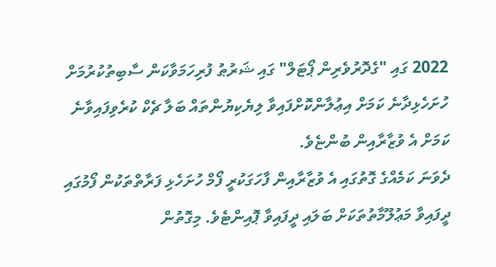2022 ގައި "ގެދޮރުވެރިން ޕޯޓަލް" ގައި ޝަރުޠު ފުރިހަމަވާކަން ސާބިތުކުރުމަށް ހުށަހެޅިދާނެ ކަމަށް އިޢުލާންކޮށްފައިވާ ލިޔެކިޔުންތައް ބަލާ ޗެކް ކުރެވިފައިވާނެ ކަމަށް އެ ވުޒާރާއިން ބުންޏެވެ.
ދެވަނަ ކަމެއްގެ ގޮތުގައި އެ ވުޒާރާއިން ފާހަގަކުރީ ފޯމް ހުށަހެޅި ފަރާތްތަކުން ފޯމުގައި ދީފައިވާ މަޢުލޫމާތުތަކަށް ބަލައި ދީފައިވާ ޕޮއިންޓެވެ. މިގޮތުން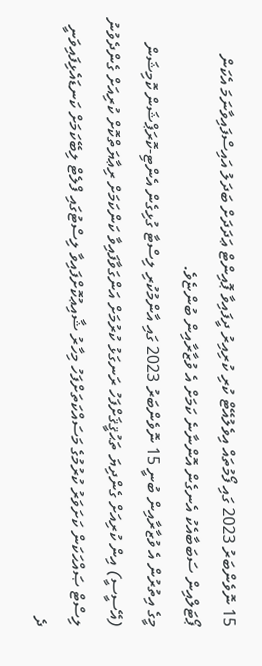15 ނޮވެންބަރު 2023 ގައި ފޯމުތައް އިވެލުއޭޓް ކުރި ކުރިއިރު ދީފައިވާ ޕޮއިންޓް ޢަދަދަށް ބަދަލު އައިސްފައިވާނަމަ އެކަން ޕޯޓަލްއިން ސަބަބާއެކު އެނގެން އޮންނާނެ ކަމަށް އެ ވުޒާރާއިން ބުންޏެވެ.
މީގެ އިތުރުން އެ ވުޒާރާއިން ބުނީ 15 ނޮވެންބަރު 2023 ގައި އާންމުކުރި ލިސްޓާ ގުޅިގެން އެންޓި-ކޮރަޕްޝަން ކޮމިޝަން (އޭސީސީ) އިން ކުރިއަށް ގެންދިޔަ ތަޙުޤީޤަށްފަހު ރަނގަޅު ކުރުމަށް އަންގަވާފައިވާ ކަންކަމަށް ރިޢާޔަތްކޮށް ކުރިއަށް ގެންދެވުނު ލިސްޓް ޞައްޙަކަން ކަށަވަރު ކުރުމުގެ މަސައްކަތަށްފަހު މިހާރު ޝާއިޢުކޮށްފައިވާ ލިސްޓުގައި ފްލެޓް ލިބޭކަމަށް ކަނޑައެޅިފައިވަނީ ދެ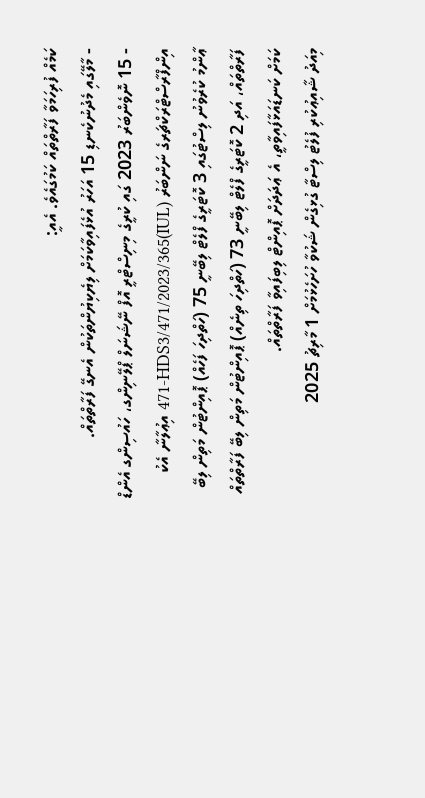ކަމެއް ފުރިހަމަވާ ފަރާތްތައް ކަމުގައެވެ. އެއީ:
- މާލޭގައި މެދުނުކެނޑި 15 އަހަރު އުޅެފައިވާކަމަށް ލިޔެކިޔުންތަކުން އެނގޭ ފަރާތްތައް.
- 15 ނޮވެންބަރު 2023 ގައި ކުރީގެ މިނިސްޓްރީ އޮފް ނޭޝަނަލް ޕްލޭނިންގ، ހައުސިންގ އެންޑް އިންފްރާސްޓްރަކްޗަރގެ ނަންބަރު (IUL)471-HDS3/471/2023/365 އިޢުލާނާ އެކު ޢާންމު ކުރެވުނު ލިސްޓުގައި 3 ކޮޓަރީގެ ފްލެޓް ލިބޭނީ 75 (ހަތްދިހަ ފަހެއް) ޕޮއިންޓުން މަތިން ލިބޭ ފަރާތްތައް، އަދި 2 ކޮޓަރީގެ ފްލެޓް ލިބޭނީ 73 (ހަތްދިހަ ތިނެއް) ޕޮއިންޓުން މަތިން ލިބޭ ފަރާތްތައް ކަމަށް ކަނޑައަޅާފައިވާތީ، އެ ޢަދަދަށް ޕޮއިންޓް ލިބިފައިވާ ފަރާތްތައް.
މިއަދު ޝާއިޢުކުރި ފުލެޓު ލިސްޓާ ގުޅިގެން ޝަކުވާ ހުށަހެޅުމަށް 1 މާރިޗު 2025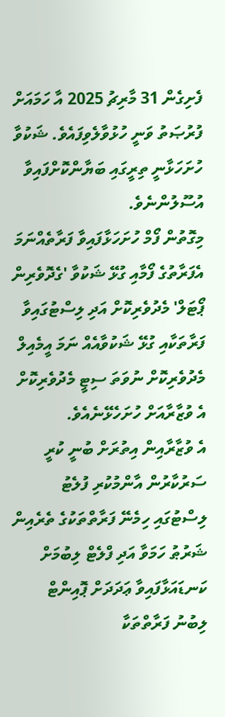ފެށިގެން 31 މާރިޗު 2025 އާ ހަމައަށް ފުރުޞަތު ވަނީ ހުޅުވާލެވިފައެވެ. ޝަކުވާ ހުށަހަޅާނީ ތިރީގައި ބަޔާންކޮށްފައިވާ އުސޫލުންނެވެ.
މިގޮތުން ފޯމް ހުށަހަޅާފައިވާ ފަރާތެއްނަމަ އެފަރާތުގެ ފޯމާއި ގުޅޭ ޝަކުވާ 'ގެދޮވެރިން ޕޯޓަލް' މެދުވެރިކޮށް އަދި ލިސްޓުގައިވާ ފަރާތަކާއި ގުޅޭ ޝަކުވާއެއް ނަމަ އީމެއިލް މެދުވެރިކޮށް ނުވަތަ ސިޓީ މެދުވެރިކޮށް އެ ވުޒާރާއަށް ހުށަހެޅޭނެއެވެ.
އެ ވުޒާރާއިން އިތުރަށް ބުނީ ކުރީ ސަރުކާރުން އާންމުކުރި ފުލެޓު ލިސްޓުގައި ހިމެނޭ ފަރާތްތަކުގެ ތެރެއިން ޝަރުޠު ހަމަވާ އަދި ފްލެޓް ލިބުމަށް ކަނޑައަޅާފައިވާ ޢަދަދަށް ޕޮއިންޓް ލިބުނު ފަރާތްތަކާ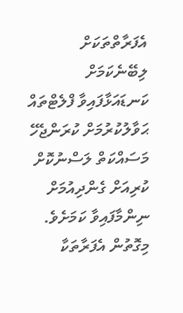އެފަރާތްތަކަށް ލިބޭނެކަމަށް ކަނޑައަޅާފައިވާ ފްލެޓްތައް ޙަވާލުކުރުމަށް ކުރަންޖެހޭ މަސައްކަތް ލަސްނުކޮށް ކުރިއަށް ގެންދިއުމަށް ނިންމާފައިވާ ކަމަށެވެ.
މިގޮތުން އެފަރާތަކާ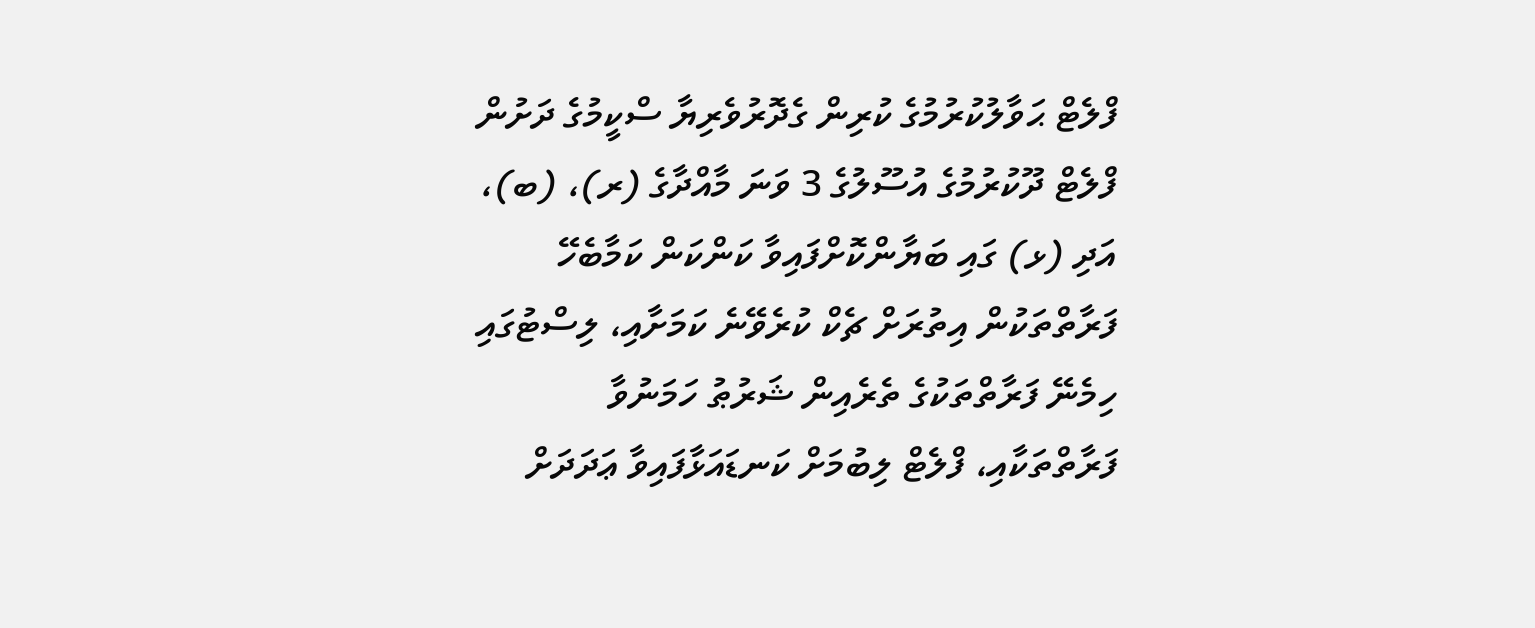ފްލެޓް ޙަވާލުކުރުމުގެ ކުރިން ގެދޮރުވެރިޔާ ސްކީމުގެ ދަށުން ފްލެޓް ދޫކުރުމުގެ އުސޫލުގެ 3 ވަނަ މާއްދާގެ (ރ)، (ބ)، އަދި (ޅ) ގައި ބަޔާންކޮށްފައިވާ ކަންކަން ކަމާބެހޭ ފަރާތްތަކުން އިތުރަށް ޗެކް ކުރެވޭނެ ކަމަށާއި، ލިސްޓުގައި ހިމެނޭ ފަރާތްތަކުގެ ތެރެއިން ޝަރުޠު ހަމަނުވާ ފަރާތްތަކާއި، ފްލެޓް ލިބުމަށް ކަނޑައަޅާފައިވާ ޢަދަދަށް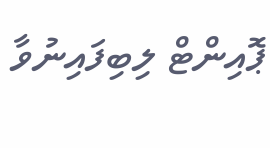ޕޮއިންޓް ލިބިފައިނުވާ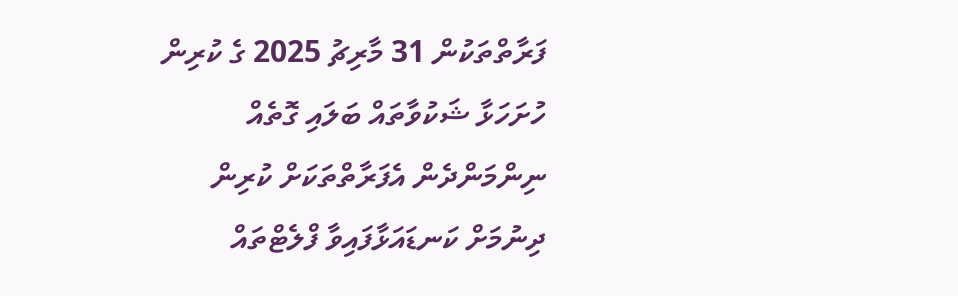ފަރާތްތަކުން 31 މާރިޗު 2025 ގެ ކުރިން ހުށަހަޅާ ޝަކުވާތައް ބަލައި ގޮތެއް ނިންމަންދެން އެފަރާތްތަކަށް ކުރިން ދިނުމަށް ކަނޑައަޅާފައިވާ ފްލެޓްތައް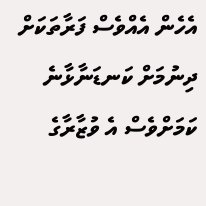އެހެން އެއްވެސް ފަރާތަކަށް ދިނުމަށް ކަނޑަނާޅާނެ ކަމަށްވެސް އެ ވުޒާރާގެ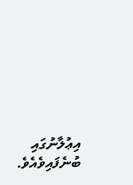އިޢުލާނުގައި ބުނެފައިވެއެވެ.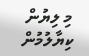މި ލިޔުން ކިޔާލުމުން